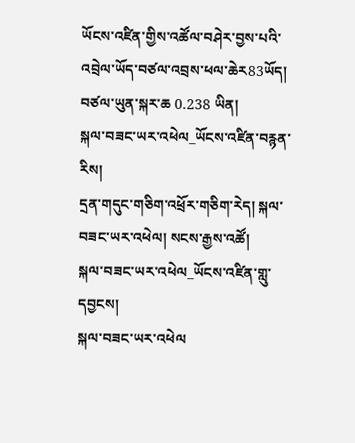ཡོངས་འཛིན་གྱིས་འཚོལ་བཤེར་བྱས་པའི་འབྲེལ་ཡོད་བཙལ་འབྲས་ཕལ་ཆེར83ཡོད།  བཙལ་ཡུན་སྐར་ཆ 0.238 ཡིན།
སྐལ་བཟང་ཡར་འཕེལ_ཡོངས་འཛིན་བརྙན་རིས།
དྲན་གདུང་གཅིག་འཕྲོར་གཅིག་རེད། སྐལ་བཟང་ཡར་འཕེལ། སངས་རྒྱས་འཚོ།
སྐལ་བཟང་ཡར་འཕེལ_ཡོངས་འཛིན་གླུ་དབྱངས།
སྐལ་བཟང་ཡར་འཕེལ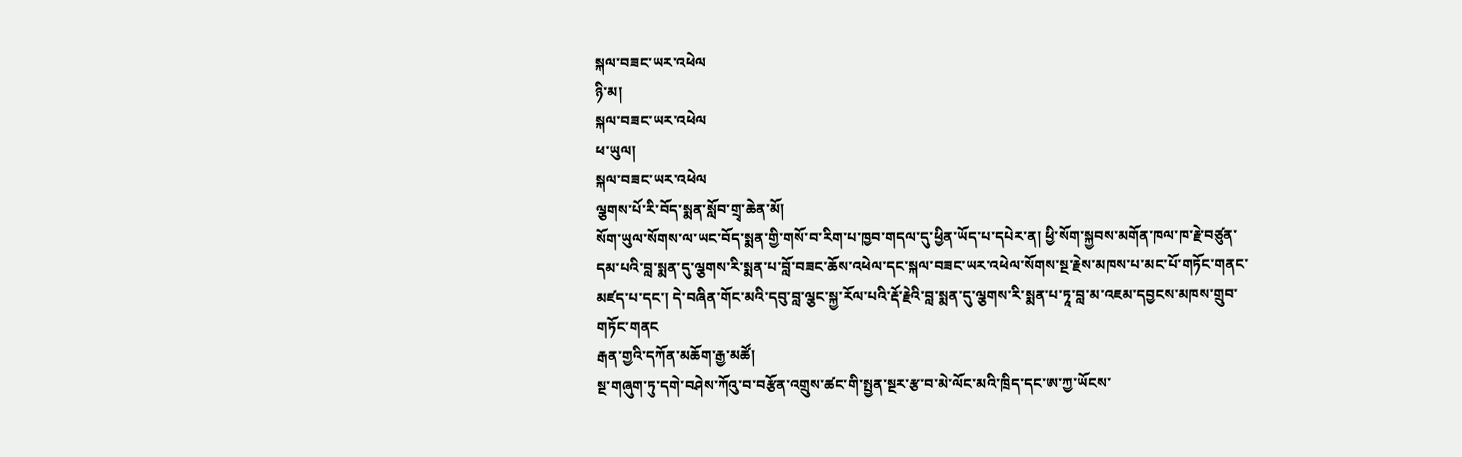སྐལ་བཟང་ཡར་འཕེལ
ཉི་མ།
སྐལ་བཟང་ཡར་འཕེལ
ཕ་ཡུལ།
སྐལ་བཟང་ཡར་འཕེལ
ལྕགས་པོ་རི་བོད་སྨན་སློབ་གྲྭ་ཆེན་མོ།
སོག་ཡུལ་སོགས་ལ་ཡང་བོད་སྨན་གྱི་གསོ་བ་རིག་པ་ཁྱབ་གདལ་དུ་ཕྱིན་ཡོད་པ་དཔེར་ན། ཕྱི་སོག་སྐྱབས་མགོན་ཁལ་ཁ་རྗེ་བཙུན་དམ་པའི་བླ་སྨན་དུ་ལྕགས་རི་སྨན་པ་བློ་བཟང་ཆོས་འཕེལ་དང་སྐལ་བཟང་ཡར་འཕེལ་སོགས་སྔ་རྗེས་མཁས་པ་མང་པོ་གཏོང་གནང་མཛད་པ་དང་། དེ་བཞིན་གོང་མའི་དབུ་བླ་ལྕང་སྐྱ་རོལ་པའི་རྡོ་རྗེའི་བླ་སྨན་དུ་ལྕགས་རི་སྨན་པ་ཏཱ་བླ་མ་འཇམ་དབྱངས་མཁས་གྲུབ་གཏོང་གནང
རྒན་གྱའི་དཀོན་མཆོག་རྒྱ་མཚོ།
སྔ་གཞུག་ཏུ་དགེ་བཤེས་ཀོའུ་བ་བརྩོན་འགྲུས་ཚང་གི་སྤྱན་སྔར་རྩ་བ་མེ་ལོང་མའི་ཁྲིད་དང་ཨ་ཀྱ་ཡོངས་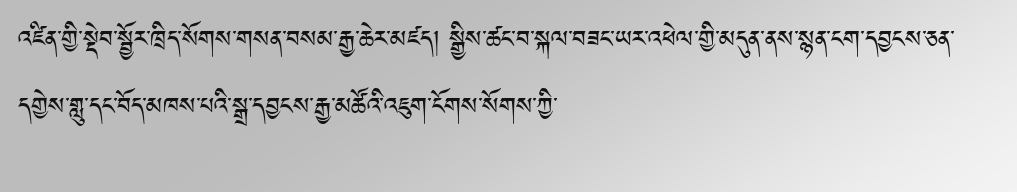འཛིན་གྱི་སྡེབ་སྦྱོར་ཁྲིད་སོགས་གསན་བསམ་རྒྱ་ཆེར་མཛད། སྒྱིས་ཚང་བ་སྐལ་བཟང་ཡར་འཕེལ་གྱི་མདུན་ནས་སྙན་ངག་དབྱངས་ཅན་དགྱེས་གླུ་དང་བོད་མཁས་པའི་སྒྲ་དབྱངས་རྒྱ་མཚོའི་འཇུག་ངོགས་སོགས་ཀྱི་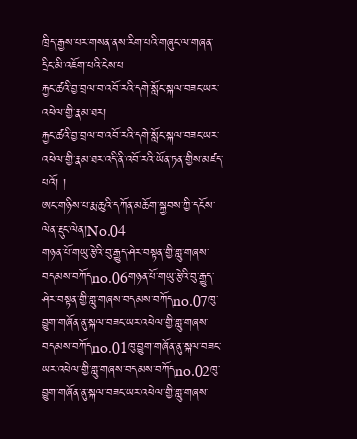ཁྲིད་རྒྱས་པར་གསན་ནས་རིག་པའི་གཞུང་ལ་གཞན་དྲིང་མི་འཇོག་པའི་ངེས་པ
རྐྱང་ཚའི་བྱ་བྲལ་བ་འབོ་རའི་དགེ་སློང་སྐལ་བཟང་ཡར་འཕེལ་གྱི་རྣམ་ཐར།
རྐྱང་ཚའི་བྱ་བྲལ་བ་འབོ་རའི་དགེ་སློང་སྐལ་བཟང་ཡར་འཕེལ་གྱི་རྣམ་ཐར་འདི་ནི་འབོ་རའི་ཡོན་ཏན་གྱིས་མཛད་པའོ། །
ཨང་གཉིས་པ་རྨ་ཆུའི་དཀོན་མཆོག་སྐྱབས་ཀྱི་དངོས་ལེན་རྡུང་ལེན།No.04
གཉན་པོ་གཡུ་རྩེའི་བུ་རྒྱུད་ཤེར་བསྟན་གྱི་གླུ་གཞས་བདམས་བཀོདno.06གཉན་པོ་གཡུ་རྩེའི་བུ་རྒྱུད་ཤེར་བསྟན་གྱི་གླུ་གཞས་བདམས་བཀོདno.07ཁུ་བྱུག་གཞོན་ནུ་སྐལ་བཟང་ཡར་འཕེལ་གྱི་གླུ་གཞས་བདམས་བཀོདno.01ཁུ་བྱུག་གཞོན་ནུ་སྐལ་བཟང་ཡར་འཕེལ་གྱི་གླུ་གཞས་བདམས་བཀོདno.02ཁུ་བྱུག་གཞོན་ནུ་སྐལ་བཟང་ཡར་འཕེལ་གྱི་གླུ་གཞས་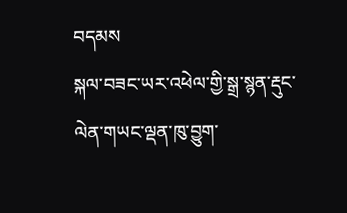བདམས
སྐལ་བཟང་ཡར་འཕེལ་གྱི་སྒྲ་སྙན་རྡུང་ལེན་གཡང་ལྡན་ཁུ་བྱུག་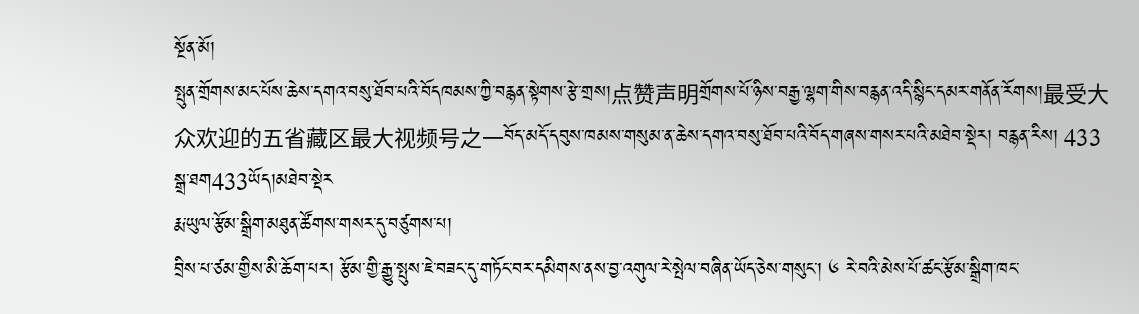སྔོན་མོ།
སྤུན་གྲོགས་མང་པོས་ཆེས་དགའ་བསུ་ཐོབ་པའི་བོདཁམས་ཀྱི་བརྙན་སྟེགས་རྩེ་གྲས།点赞声明གྲོགས་པོ་ཉིས་བརྒྱ་ལྷག་གིས་བརྙན་འདི་སྙིང་དམར་གནོན་རོགས།最受大众欢迎的五省藏区最大视频号之一བོད་མདོ་དབུས་ཁམས་གསུམ་ན་ཆེས་དགའ་བསུ་ཐོབ་པའི་བོད་གཞས་གསར་པའི་མཐེབ་སྡེར། བརྙན་རིས། 433 སྒྲ་ཐག433ཡོད།མཐེབ་སྡེར
རྨ་ཡུལ་རྩོམ་སྒྲིག་མཐུན་ཚོགས་གསར་དུ་བཙུགས་པ།
བྲིས་པ་ཙམ་གྱིས་མི་ཆོག་པར། རྩོམ་གྱི་རྒྱུ་སྤུས་ཇེ་བཟང་དུ་གཏོང་བར་དམིགས་ནས་བྱ་འགུལ་རེ་སྤེལ་བཞིན་ཡོད་ཅེས་གསུང་། ༦ རེ་བའི་མེས་པོ་ཚང་རྩོམ་སྒྲིག་ཁང་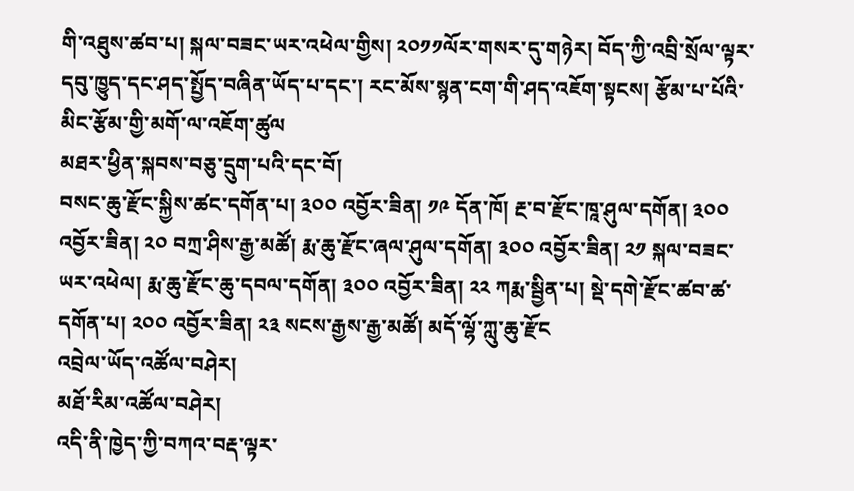གི་འཐུས་ཚབ་པ། སྐལ་བཟང་ཡར་འཕེལ་གྱིས། ༢༠༡༡ལོར་གསར་དུ་གཉེར། བོད་ཀྱི་འབྲི་སྲོལ་ལྟར་དབུ་ཁྱུད་དང་ཤད་སྤྱོད་བཞིན་ཡོད་པ་དང་། རང་མོས་སྙན་ངག་གི་ཤད་འཇོག་སྟངས། རྩོམ་པ་པོའི་མིང་རྩོམ་གྱི་མགོ་ལ་འཇོག་ཚུལ
མཐར་ཕྱིན་སྐབས་བཅུ་དྲུག་པའི་དང་བོ།
བསང་ཆུ་རྫོང་སྐྱིས་ཚང་དགོན་པ། ༣༠༠ འབྱོར་ཟིན། ༡༩ དོན་ཁོ། རྔ་བ་རྫོང་ཁཱ་ཤུལ་དགོན། ༣༠༠ འབྱོར་ཟིན། ༢༠ བཀྲ་ཤིས་རྒྱ་མཚོ། རྨ་ཆུ་རྫོང་ཞལ་ཤུལ་དགོན། ༣༠༠ འབྱོར་ཟིན། ༢༡ སྐལ་བཟང་ཡར་འཕེལ། རྨ་ཆུ་རྫོང་ཆུ་དབལ་དགོན། ༣༠༠ འབྱོར་ཟིན། ༢༢ ཀརྨ་སྦྱིན་པ། སྡེ་དགེ་རྫོང་ཚབ་ཚ་དགོན་པ། ༢༠༠ འབྱོར་ཟིན། ༢༣ སངས་རྒྱས་རྒྱ་མཚོ། མདོ་ལྷོ་ཀླུ་ཆུ་རྫོང
འབྲེལ་ཡོད་འཚོལ་བཤེར།
མཐོ་རིམ་འཚོལ་བཤེར།
འདི་ནི་ཁྱེད་ཀྱི་བཀའ་བརྡ་ལྟར་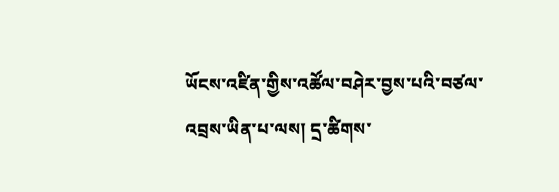ཡོངས་འཛིན་གྱིས་འཚོལ་བཤེར་བྱས་པའི་བཙལ་འབྲས་ཡིན་པ་ལས། དྲ་ཚིགས་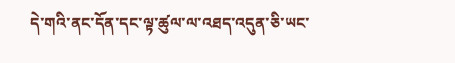དེ་གའི་ནང་དོན་དང་ལྟ་ཚུལ་ལ་འཐད་འདུན་ཅི་ཡང་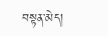བསྟན་མེད།